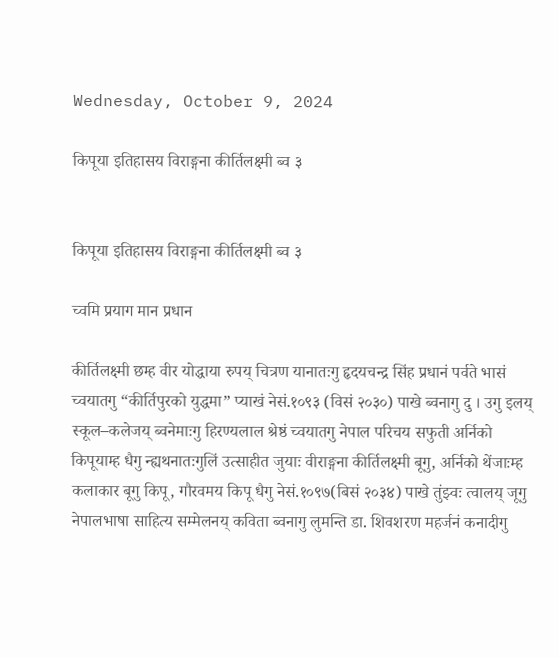Wednesday, October 9, 2024

किपूया इतिहासय विराङ्गना कीर्तिलक्ष्मी ब्व ३


किपूया इतिहासय विराङ्गना कीर्तिलक्ष्मी ब्व ३

च्वमि प्रयाग मान प्रधान

कीर्तिलक्ष्मी छम्ह वीर योद्धाया रुपय् चित्रण यानातःगु हृदयचन्द्र सिंह प्रधानं पर्वते भासं च्वयातगु “कीर्तिपुरको युद्धमा” प्याखं नेसं.१०९३ (विसं २०३०) पाखे ब्वनागु दु । उगु इलय् स्कूल–कलेजय् ब्वनेमाःगु हिरण्यलाल श्रेष्ठं च्वयातगु नेपाल परिचय सफुती अर्निको किपूयाम्ह धैगु न्ह्यथनातःगुलिं उत्साहीत जुयाः वीराङ्गना कीर्तिलक्ष्मी बूगु, अर्निको थेंजाःम्ह कलाकार बूगु किपू, गौरवमय किपू धैगु नेसं.१०९७(बिसं २०३४) पाखे तुंझ्वः त्वालय् जूगु नेपालभाषा साहित्य सम्मेलनय् कविता ब्वनागु लुमन्ति डा. शिवशरण महर्जनं कनादीगु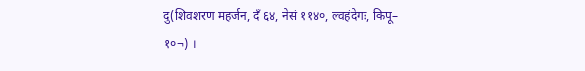दु(शिवशरण महर्जन, दँ ६४, नेसं ११४०, ल्वहंदेगः, किपू– १०¬) ।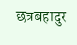छत्रबहादुर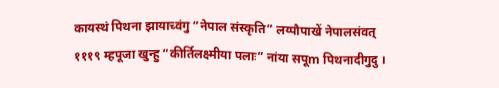कायस्थं पिथना झायाच्वंगु “नेपाल संस्कृति” लय्पौपाखें नेपालसंवत् १११९ म्हपूजा खुन्हु “कीर्तिलक्ष्मीया पलाः” नांया सपूm पिथनादीगुदु ।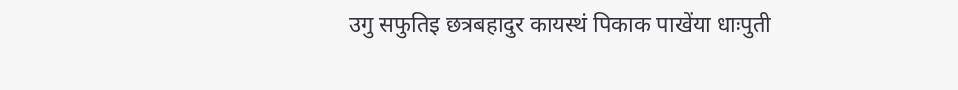उगु सफुतिइ छत्रबहादुर कायस्थं पिकाक पाखेंया धाःपुती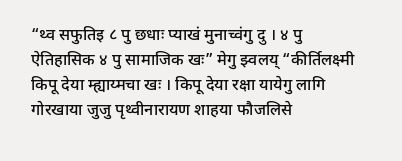“थ्व सफुतिइ ८ पु छधाः प्याखं मुनाच्वंगु दु । ४ पु ऐतिहासिक ४ पु सामाजिक खः” मेगु झ्वलय् “कीर्तिलक्ष्मी किपू देया म्ह्याय्मचा खः । किपू देया रक्षा यायेगु लागि गोरखाया जुजु पृथ्वीनारायण शाहया फौजलिसे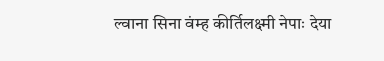ल्वाना सिना वंम्ह कीर्तिलक्ष्मी नेपाः देया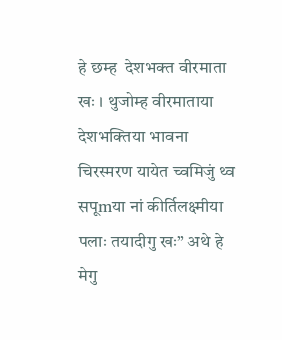हे छम्ह  देशभक्त वीरमाता खः । थुजोम्ह वीरमाताया देशभक्तिया भावना चिरस्मरण यायेत च्वमिजुं थ्व सपूmया नां कीर्तिलक्ष्मीया पलाः तयादीगु खः” अथे हे मेगु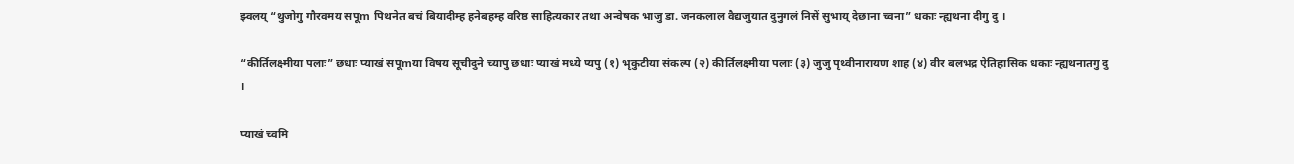झ्वलय् “थुजोगु गौरवमय सपूm पिथनेत बचं बियादीम्ह हनेबहम्ह वरिष्ठ साहित्यकार तथा अन्वेषक भाजु डा. जनकलाल वैद्यजुयात दुनुगलं निसें सुभाय् देछाना च्वना” धकाः न्ह्यथना दीगु दु ।

“कीर्तिलक्ष्मीया पलाः” छधाः प्याखं सपूmया विषय सूचीदुने च्यापु छधाः प्याखं मध्ये प्यपु (१) भृकुटीया संकल्प (२) कीर्तिलक्ष्मीया पलाः (३) जुजु पृथ्वीनारायण शाह (४) वीर बलभद्र ऐतिहासिक धकाः न्ह्यथनातगु दु ।

प्याखं च्वमि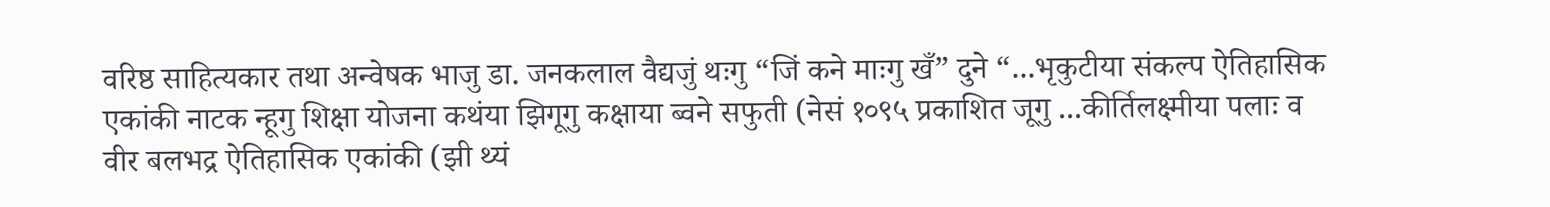वरिष्ठ साहित्यकार तथा अन्वेषक भाजु डा. जनकलाल वैद्यजुं थःगु “जिं कने माःगु खँ” दुने “...भृकुटीया संकल्प ऐतिहासिक एकांकी नाटक न्हूगु शिक्षा योजना कथंया झिगूगु कक्षाया ब्वने सफुती (नेसं १०९५ प्रकाशित जूगु ...कीर्तिलक्ष्मीया पलाः व वीर बलभद्र ऐतिहासिक एकांकी (झी थ्यं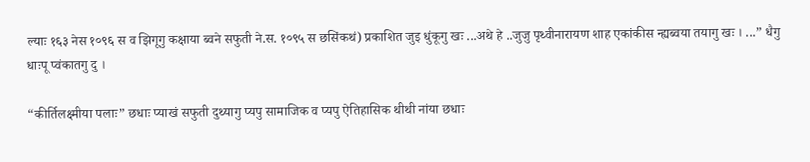ल्याः १६३ नेस १०९६ स व झिगूगु कक्षाया ब्वने सफुती ने.स. १०९५ स छसिंकथं) प्रकाशित जुइ धुंकूगु खः ...अथे हे ..जुजु पृथ्वीनारायण शाह एकांकीस न्ह्यब्वया तयागु खः । ...” धैगु धाःपू प्वंकातगु दु ।

“कीर्तिलक्ष्मीया पलाः” छधाः प्याखं सफुती दुथ्यागु प्यपु सामाजिक व प्यपु ऐतिहासिक थीथी नांया छधाः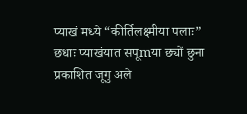प्याखं मध्ये “कीर्तिलक्ष्मीया पलाः” छधाः प्याखंयात सपूmया छ्यों छुना प्रकाशित जूगु अले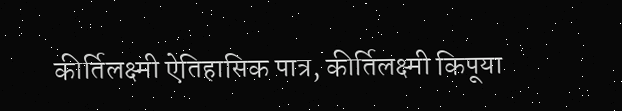कीर्तिलक्ष्मी ऐतिहासिक पात्र, कीर्तिलक्ष्मी किपूया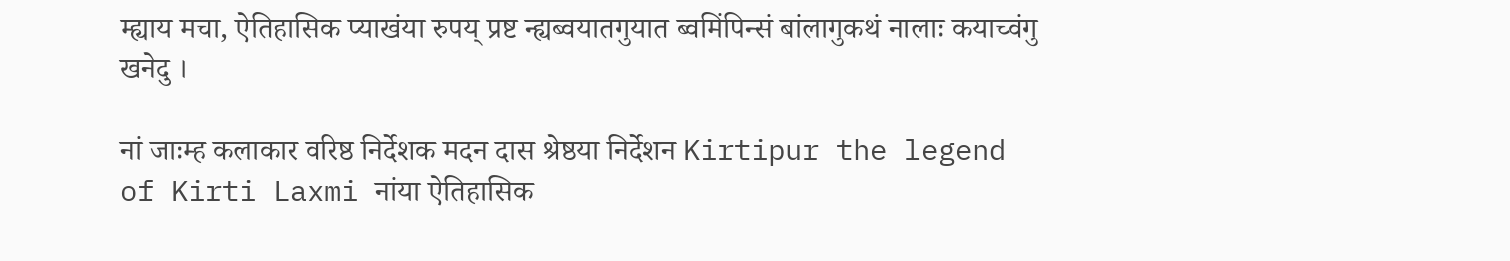म्ह्याय मचा, ऐतिहासिक प्याखंया रुपय् प्रष्ट न्ह्यब्वयातगुयात ब्वमिंपिन्सं बांलागुकथं नालाः कयाच्वंगु खनेदु ।

नां जाःम्ह कलाकार वरिष्ठ निर्देशक मदन दास श्रेष्ठया निर्देशन Kirtipur the legend of Kirti Laxmi नांया ऐतिहासिक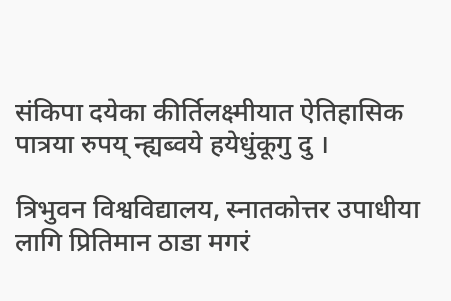संकिपा दयेका कीर्तिलक्ष्मीयात ऐतिहासिक पात्रया रुपय् न्ह्यब्वये हयेधुंकूगु दु ।

त्रिभुवन विश्वविद्यालय, स्नातकोत्तर उपाधीया लागि प्रितिमान ठाडा मगरं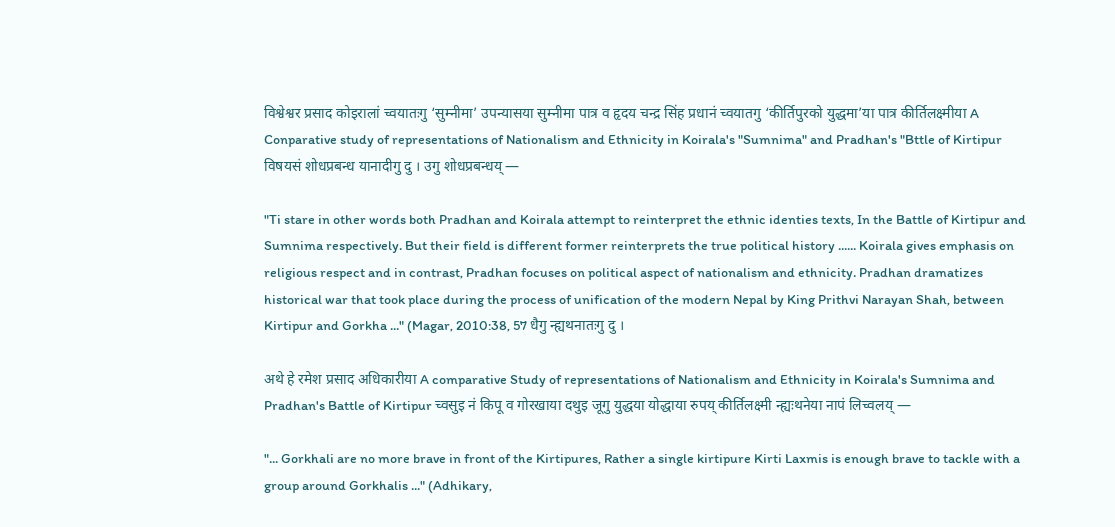विश्वेश्वर प्रसाद कोइरालां च्वयातःगु ‘सुम्नीमा’ उपन्यासया सुम्नीमा पात्र व हृदय चन्द्र सिंह प्रधानं च्वयातगु ‘कीर्तिपुरको युद्धमा’या पात्र कीर्तिलक्ष्मीया A Conparative study of representations of Nationalism and Ethnicity in Koirala's "Sumnima" and Pradhan's "Bttle of Kirtipur विषयसं शोधप्रबन्ध यानादीगु दु । उगु शोधप्रबन्धय् —

"Ti stare in other words both Pradhan and Koirala attempt to reinterpret the ethnic identies texts, In the Battle of Kirtipur and Sumnima respectively. But their field is different former reinterprets the true political history ...... Koirala gives emphasis on religious respect and in contrast, Pradhan focuses on political aspect of nationalism and ethnicity. Pradhan dramatizes historical war that took place during the process of unification of the modern Nepal by King Prithvi Narayan Shah, between Kirtipur and Gorkha ..." (Magar, 2010:38, 57 धैगु न्ह्यथनातःगु दु ।

अथे हे रमेश प्रसाद अधिकारीया A comparative Study of representations of Nationalism and Ethnicity in Koirala's Sumnima and Pradhan's Battle of Kirtipur च्वसुइ नं किपू व गोरखाया दथुइ जूगु युद्धया योद्धाया रुपय् कीर्तिलक्ष्मी न्ह्यःथनेया नापं लिच्वलय् —

"... Gorkhali are no more brave in front of the Kirtipures, Rather a single kirtipure Kirti Laxmis is enough brave to tackle with a group around Gorkhalis ..." (Adhikary,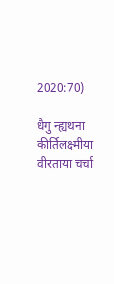2020:70)

धैगु न्ह्यथना कीर्तिलक्ष्मीया वीरताया चर्चा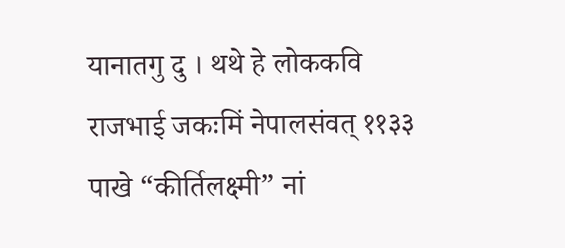यानातगु दु । थथे हे लोककवि राजभाई जकःमिं नेपालसंवत् ११३३ पाखे “कीर्तिलक्ष्मी” नां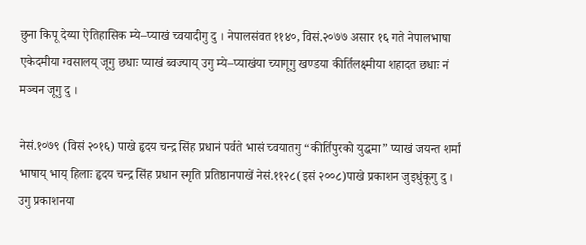छुना किपू देय्या ऐतिहासिक म्ये–प्याखं च्वयादीगु दु । नेपालसंवत ११४०, विसं.२०७७ असार १६ गते नेपालभाषा एकेदमीया ग्वसालय् जूगु छधाः प्याखं ब्वज्याय् उगु म्ये–प्याखंया च्यागूगु खण्डया कीर्तिलक्ष्मीया शहादत छधाः नं मञ्चन जूगु दु ।

नेसं.१०७९ (विसं २०१६) पाखे हृदय चन्द्र सिंह प्रधानं पर्वते भासं च्वयातगु “कीर्तिपुरको युद्धमा” प्याखं जयन्त शर्मां भाषाय् भाय् हिलाः हृदय चन्द्र सिंह प्रधान स्मृति प्रतिष्ठानपाखें नेसं.११२८(इसं २००८)पाखे प्रकाशन जुइधुंकूगु दु । उगु प्रकाशनया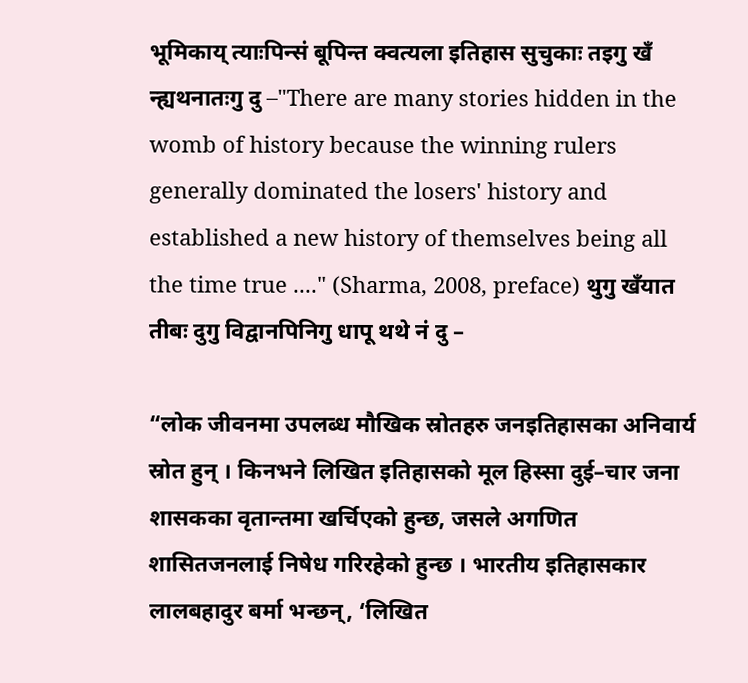भूमिकाय् त्याःपिन्सं बूपिन्त क्वत्यला इतिहास सुचुकाः तइगु खँ न्ह्यथनातःगु दु –"There are many stories hidden in the womb of history because the winning rulers generally dominated the losers' history and established a new history of themselves being all the time true ...." (Sharma, 2008, preface) थुगु खँयात तीबः दुगु विद्वानपिनिगु धापू थथे नं दु –

“लोक जीवनमा उपलब्ध मौखिक स्रोतहरु जनइतिहासका अनिवार्य स्रोत हुन् । किनभने लिखित इतिहासको मूल हिस्सा दुई–चार जना शासकका वृतान्तमा खर्चिएको हुन्छ, जसले अगणित शासितजनलाई निषेध गरिरहेको हुन्छ । भारतीय इतिहासकार लालबहादुर बर्मा भन्छन्, ‘लिखित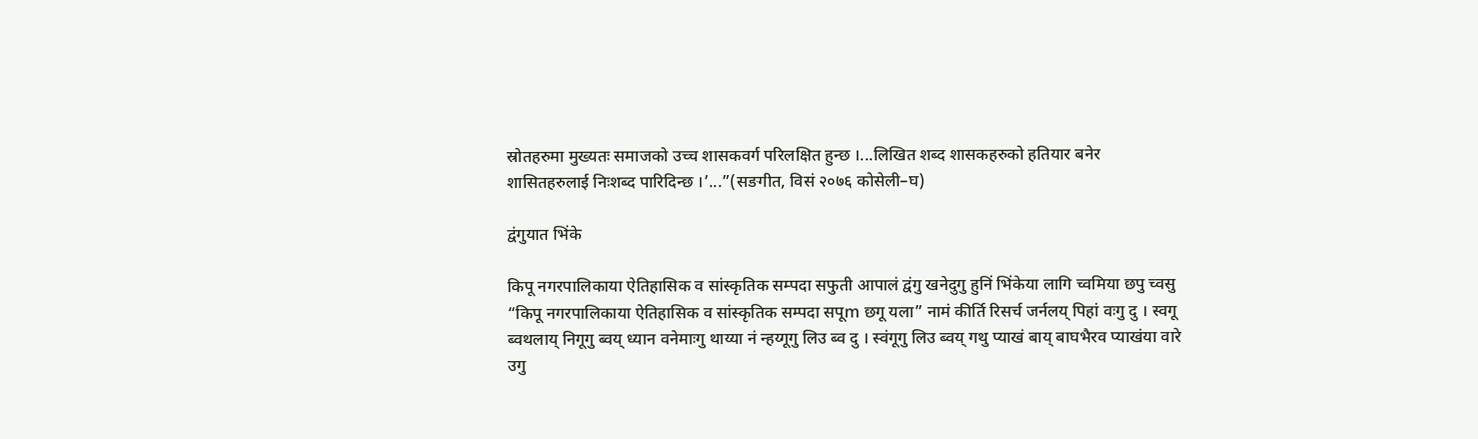स्रोतहरुमा मुख्यतः समाजको उच्च शासकवर्ग परिलक्षित हुन्छ ।...लिखित शब्द शासकहरुको हतियार बनेर शासितहरुलाई निःशब्द पारिदिन्छ ।’...”(सङगीत, विसं २०७६ कोसेली–घ)

द्वंगुयात भिंके

किपू नगरपालिकाया ऐतिहासिक व सांस्कृतिक सम्पदा सफुती आपालं द्वंगु खनेदुगु हुनिं भिंकेया लागि च्वमिया छपु च्वसु “किपू नगरपालिकाया ऐतिहासिक व सांस्कृतिक सम्पदा सपूm छगू यला” नामं कीर्ति रिसर्च जर्नलय् पिहां वःगु दु । स्वगू ब्वथलाय् निगूगु ब्वय् ध्यान वनेमाःगु थाय्या नं न्हय्गूगु लिउ ब्व दु । स्वंगूगु लिउ ब्वय् गथु प्याखं बाय् बाघभैरव प्याखंया वारे उगु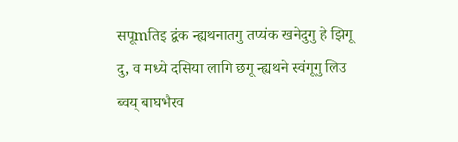सपूmतिइ द्वंक न्ह्यथनातगु तप्यंक खनेदुगु हे झिगू दु, व मध्ये दसिया लागि छगू न्ह्यथने स्वंगूगु लिउ ब्वय् बाघभैरव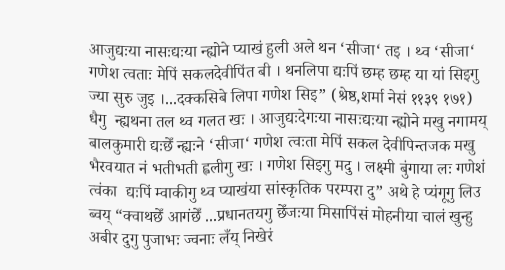आजुद्यःया नासःद्यःया न्ह्योने प्याखं हुली अले थन ‘सीजा‘ तइ । थ्व ‘सीजा‘ गणेश त्वताः मेपिं सकलदेवीपिंत बी । थनलिपा द्यःपिं छम्ह छम्ह या यां सिइगु ज्या सुरु जुइ ।...दक्कसिबे लिपा गणेश सिइ” (श्रेष्ठ,शर्मा नेसं ११३९ १७१)  धैगु  न्ह्यथना तल थ्व गलत खः । आजुद्यःदेगःया नासःद्यःया न्ह्योने मखु नगामय् बालकुमारी द्यःछेँ न्ह्यःने ‘सीजा‘ गणेश त्वःता मेपिं सकल देवीपिन्तजक मखु भैरवयात नं भतीभती ह्वलीगु खः । गणेश सिइगु मदु । लक्ष्मी बुंगाया लः गणेशं त्वंका  द्यःपिं म्वाकीगु थ्व प्याखंया सांस्कृतिक परम्परा दु” अथे हे प्यंगूगु लिउ ब्वय् “क्वाथछेँ आगंछेँ ...प्रधानतयगु छेँजःया मिसापिंसं मोहनीया चालं खुन्हु अबीर दुगु पुजाभः ज्वनाः लँय् निखेरं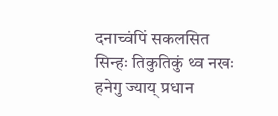दनाच्वंपिं सकलसित सिन्हः तिकुतिकुं थ्व नखः हनेगु ज्याय् प्रधान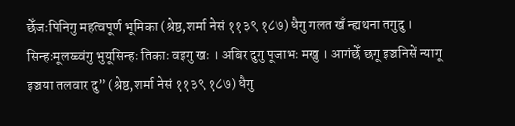छेँजःपिनिगु महत्वपूर्ण भूमिका (श्रेष्ठ,शर्मा नेसं ११३९ १८७) धैगु गलत खँ न्ह्यथना तगुदु । सिन्हःमूलय्च्वंगु भुयूसिन्हः तिकाः वइगु खः । अबिर दुगु पूजाभः मखु । आगंछेँ छगू इञ्चनिसें न्यागू इञ्चया तलवार दु” (श्रेष्ठ,शर्मा नेसं ११३९ १८७) धैगु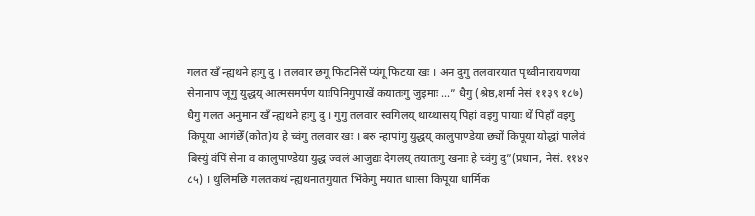गलत खँ न्ह्यथने हःगु दु । तलवार छगू फिटनिसें प्यंगू फिटया खः । अन दुगु तलवारयात पृथ्वीनारायणया सेनानाप जूगु युद्धय् आत्मसमर्पण याःपिनिगुपाखें कयातःगु जुइमाः ...” धैगु (श्रेष्ठ,शर्मा नेसं ११३९ १८७) धैगु गलत अनुमान खँ न्ह्यथने हःगु दु । गुगु तलवार स्वगिलय् थाय्थासय् पिहां वइगु पायाः थें पिहाँ वइगु किपूया आगंछेँ(कोत)य हे च्वंगु तलवार खः । बरु न्हापांगु युद्धय् कालुपाण्डेया छ्यों किपूया योद्धां पालेवं बिस्युं वंपिं सेना व कालुपाण्डेया युद्ध ज्वलं आजुद्यः देगलय् तयातःगु खनाः हे च्वंगु दु”(प्रधान, नेसं. ११४२ ८५) । थुलिमछि गलतकथं न्ह्यथनातगुयात भिंकेगु मयात धाःसा किपूया धार्मिक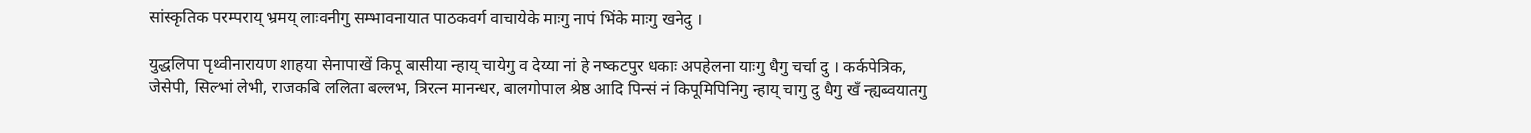सांस्कृतिक परम्पराय् भ्रमय् लाःवनीगु सम्भावनायात पाठकवर्ग वाचायेके माःगु नापं भिंके माःगु खनेदु ।

युद्धलिपा पृथ्वीनारायण शाहया सेनापाखें किपू बासीया न्हाय् चायेगु व देय्या नां हे नष्कटपुर धकाः अपहेलना याःगु धैगु चर्चा दु । कर्कपेत्रिक, जेसेपी, सिल्भां लेभी, राजकबि ललिता बल्लभ, त्रिरत्न मानन्धर, बालगोपाल श्रेष्ठ आदि पिन्सं नं किपूमिपिनिगु न्हाय् चागु दु धैगु खँ न्ह्यब्वयातगु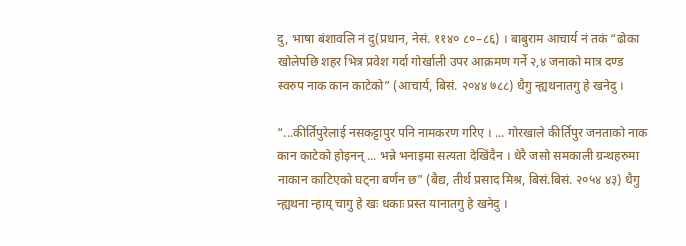दु, भाषा बंशावलि नं दु(प्रधान, नेसं. ११४० ८०–८६) । बाबुराम आचार्य नं तकं “ढोका खोलेपछि शहर भित्र प्रवेश गर्दा गोर्खाली उपर आक्रमण गर्ने २,४ जनाको मात्र दण्ड स्वरुप नाक कान काटेको” (आचार्य, बिसं. २०४४ ७८८) धैगु न्ह्यथनातगु हे खनेदु ।

“...कीर्तिपुरेलाई नसकट्टापुर पनि नामकरण गरिए । ... गोरखाले कीर्तिपुर जनताको नाक कान काटेको होइनन् ... भन्ने भनाइमा सत्यता देखिंदैन । धेरै जसो समकाली ग्रन्थहरुमा नाकान काटिएको घट्ना बर्णन छ” (बैद्य, तीर्थ प्रसाद मिश्र, बिसं.बिसं. २०५४ ४३) धैगु न्ह्यथना न्हाय् चागु हे खः धकाः प्रस्त यानातगु हे खनेदु ।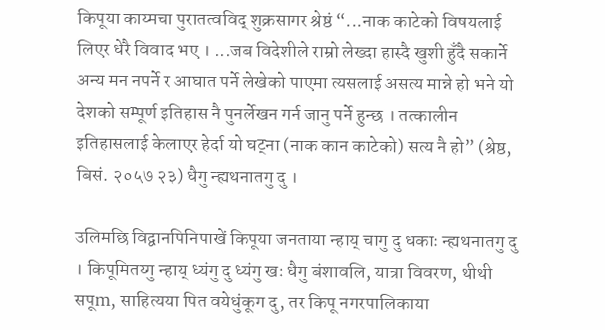किपूया काय्मचा पुरातत्वविद् शुक्रसागर श्रेष्ठं “...नाक काटेको विषयलाई लिएर धेरै विवाद भए । ...जब विदेशीले राम्रो लेख्दा हास्दै खुशी हुँदै सकार्ने अन्य मन नपर्ने र आघात पर्ने लेखेको पाएमा त्यसलाई असत्य मान्ने हो भने यो देशको सम्पूर्ण इतिहास नै पुनर्लेखन गर्न जानु पर्ने हुन्छ । तत्कालीन इतिहासलाई केलाएर हेर्दा यो घट्ना (नाक कान काटेको) सत्य नै हो” (श्रेष्ठ, बिसं. २०५७ २३) धैगु न्ह्यथनातगु दु ।

उलिमछि विद्वानपिनिपाखें किपूया जनताया न्हाय् चागु दु धकाः न्ह्यथनातगु दु । किपूमितय्गु न्हाय् ध्यंगु दु ध्यंगु खः धैगु बंशावलि, यात्रा विवरण, थीथी सपूm, साहित्यया पित वयेधुंकूग दु, तर किपू नगरपालिकाया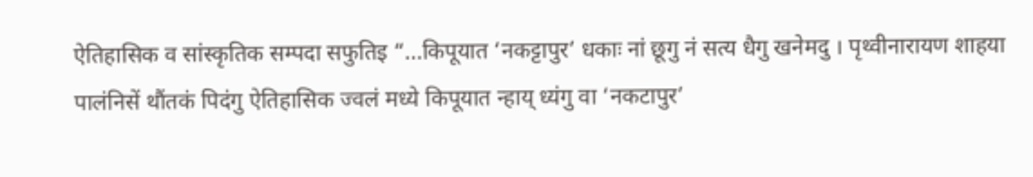ऐतिहासिक व सांस्कृतिक सम्पदा सफुतिइ “...किपूयात ‘नकट्टापुर’ धकाः नां छूगु नं सत्य धैगु खनेमदु । पृथ्वीनारायण शाहया पालंनिसें थौंतकं पिदंगु ऐतिहासिक ज्वलं मध्ये किपूयात न्हाय् ध्यंगु वा ‘नकटापुर’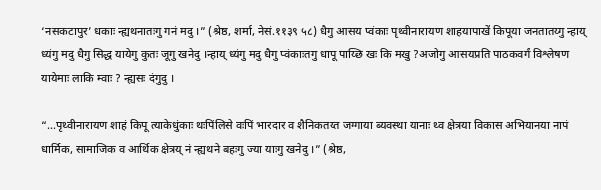‘नसकटापुर’ धकाः न्ह्यथनातःगु गनं मदु ।” (श्रेष्ठ, शर्मा, नेसं.११३९ ५८) धैगु आसय प्वंकाः पृथ्वीनारायण शाहयापाखें किपूया जनतातय्गु न्हाय् ध्यंगु मदु धैगु सिद्ध यायेगु कुतः जूगु खनेदु ।न्हाय् ध्यंगु मदु धैगु प्वंकाःतगु धापू पाय्छि खः कि मखु ?अजोगु आसयप्रति पाठकवर्गं विश्लेषण यायेमाः लाकि म्वाः ? न्ह्यसः दंगुदु ।

“...पृथ्वीनारायण शाहं किपू त्याकेधुंकाः थःपिंलिसे वःपिं भारदार व शैनिकतय्त जग्गाया ब्यवस्था यानाः थ्व क्षेत्रया विकास अभियानया नापं धार्मिक, सामाजिक व आर्थिक क्षेत्रय् नं न्ह्यथने बहःगु ज्या याःगु खनेदु ।” (श्रेष्ठ,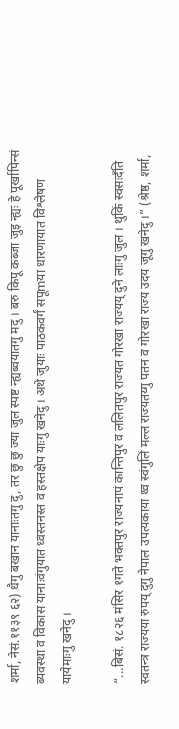शर्मा, नेसं.११३९ ६२) धैगु बखान यानाःतगु दु, तर छु छु ज्या जुल स्पष्ट न्ह्यब्वयातगु मदु । बरु किपू कब्जा जुइ न्ह्यः हे पूर्खापिन्सं ब्यवस्था व विकास यानाःवंगुयात ध्वस्तनस्त व हस्तक्षेप याःगु खनेदु । अथे जुयाः पाठकवर्गं सपूmया धारणायात विश्लेषण यायेमाःगु खनेदु ।

“...बिसं. १८२६ मंसिर १गते भक्तपुर राज्यनापं कान्तिपुर व ललितपुर राज्यत गोरखा राज्यय् दुने लाःगु जुल । थुकिं स्वसःदँति स्वतन्त्र राज्यया रुपय् दुगु नेपाल उपत्यकाया थ्व स्वंगुलिं मल्ल राज्यतय्गु पतन व गोरखा राज्य उदय जूगु खनेदु ।” (श्रेष्ठ, शर्मा,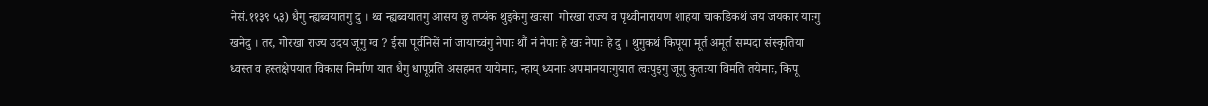नेसं.११३९ ५३) धैगु न्ह्यब्वयातगु दु । थ्व न्ह्यब्वयातगु आसय छु तप्यंक थुइकेगु खःसा  गोरखा राज्य व पृथ्वीनारायण शाहया चाकडिकथं जय जयकार याःगु खनेदु । तर, गोरखा राज्य उदय जूगु ग्व ? ईसा पूर्वनिसें नां जायाच्वंगु नेपाः थौं नं नेपाः हे खः नेपाः हे दु । थुगुकथं किपूया मूर्त अमूर्त सम्पदा संस्कृतिया ध्वस्त व हस्तक्षेपयात विकास निर्माण यात धैगु धापूप्रति असहमत यायेमाः, न्हाय् ध्यनाः अपमानयाःगुयात त्वःपुइगु जूगु कुतःया विमति तयेमाः, किपू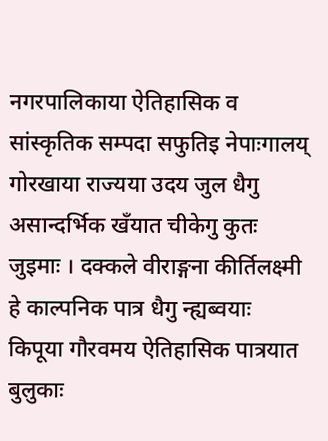नगरपालिकाया ऐतिहासिक व सांस्कृतिक सम्पदा सफुतिइ नेपाःगालय् गोरखाया राज्यया उदय जुल धैगु असान्दर्भिक खँयात चीकेगु कुतः जुइमाः । दक्कले वीराङ्गना कीर्तिलक्ष्मी हे काल्पनिक पात्र धैगु न्ह्यब्वयाः किपूया गौरवमय ऐतिहासिक पात्रयात बुलुकाः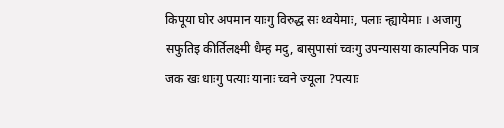किपूया घोर अपमान याःगु विरुद्ध सः थ्वयेमाः, पलाः न्ह्यायेमाः । अजागु सफुतिइ कीर्तिलक्ष्मी धैम्ह मदु, बासुपासां च्वःगु उपन्यासया काल्पनिक पात्र जक खः धाःगु पत्याः यानाः च्वने ज्यूला ?पत्याः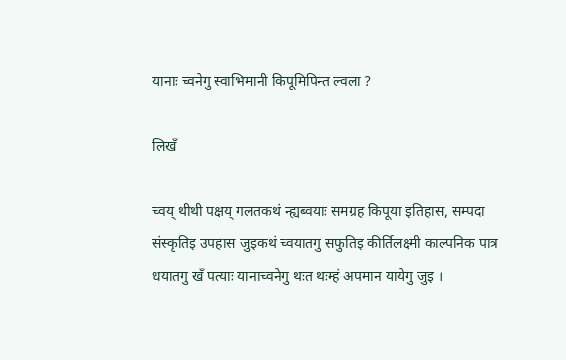यानाः च्वनेगु स्वाभिमानी किपूमिपिन्त ल्वला ?

लिखँ

च्वय् थीथी पक्षय् गलतकथं न्ह्यब्वयाः समग्रह किपूया इतिहास, सम्पदा संस्कृतिइ उपहास जुइकथं च्वयातगु सफुतिइ कीर्तिलक्ष्मी काल्पनिक पात्र धयातगु खँ पत्याः यानाच्वनेगु थःत थःम्हं अपमान यायेगु जुइ ।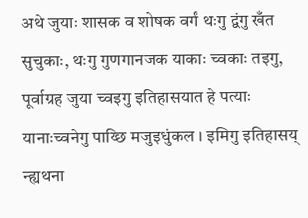अथे जुयाः शासक व शोषक वर्गं थःगु द्वंगु खँत सुचुकाः, थःगु गुणगानजक याकाः च्वकाः तइगु, पूर्वाग्रह जुया च्वइगु इतिहासयात हे पत्याः यानाःच्वनेगु पाय्छि मजुइधुंकल । इमिगु इतिहासय् न्ह्यथना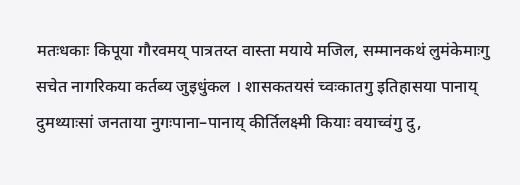मतःधकाः किपूया गौरवमय् पात्रतय्त वास्ता मयाये मजिल, सम्मानकथं लुमंकेमाःगु सचेत नागरिकया कर्तब्य जुइधुंकल । शासकतयसं च्वःकातगु इतिहासया पानाय् दुमथ्याःसां जनताया नुगःपाना–पानाय् कीर्तिलक्ष्मी कियाः वयाच्वंगु दु,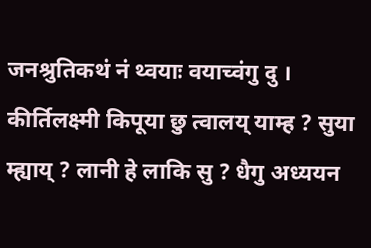जनश्रुतिकथं नं थ्वयाः वयाच्वंगु दु । कीर्तिलक्ष्मी किपूया छु त्वालय् याम्ह ? सुया म्ह्याय् ? लानी हे लाकि सु ? धैगु अध्ययन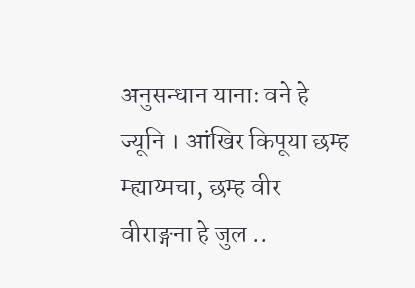अनुसन्धान यानाः वने हे ज्यूनि । आंखिर किपूया छम्ह म्ह्याय्मचा, छम्ह वीर वीराङ्गना हे जुल ..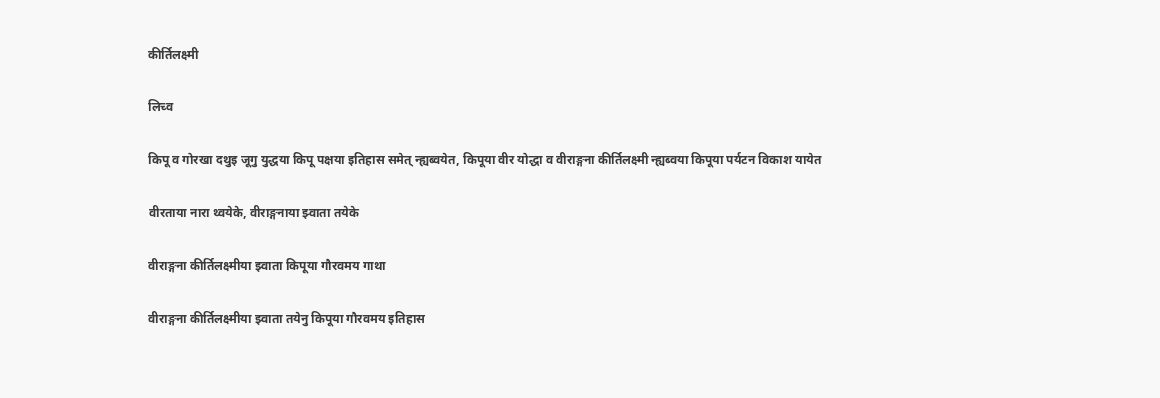कीर्तिलक्ष्मी

लिच्व

किपू व गोरखा दथुइ जूगु युद्धया किपू पक्षया इतिहास समेत् न्ह्यब्वयेत, किपूया वीर योद्धा व वीराङ्गना कीर्तिलक्ष्मी न्ह्यब्वया किपूया पर्यटन विकाश यायेत

वीरताया नारा थ्वयेके, वीराङ्गनाया झ्वाता तयेके

वीराङ्गना कीर्तिलक्ष्मीया झ्वाता किपूया गौरवमय गाथा

वीराङ्गना कीर्तिलक्ष्मीया झ्वाता तयेनु किपूया गौरवमय इतिहास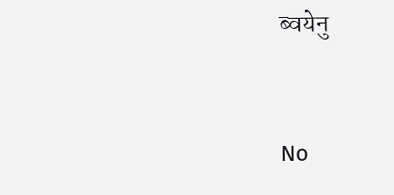ब्वयेनु


No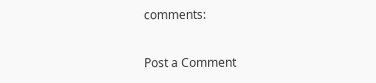comments:

Post a Comment